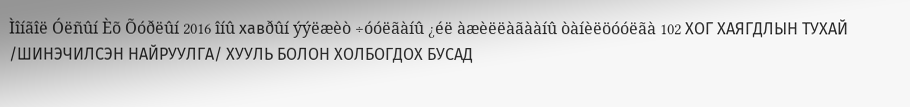Ìîíãîë Óëñûí Èõ Õóðëûí 2016 îíû хавðûí ýýëæèò ÷óóëãàíû ¿éë àæèëëàãààíû òàíèëöóóëãà 102 ХОГ ХАЯГДЛЫН ТУХАЙ /ШИНЭЧИЛСЭН НАЙРУУЛГА/ ХУУЛЬ БОЛОН ХОЛБОГДОХ БУСАД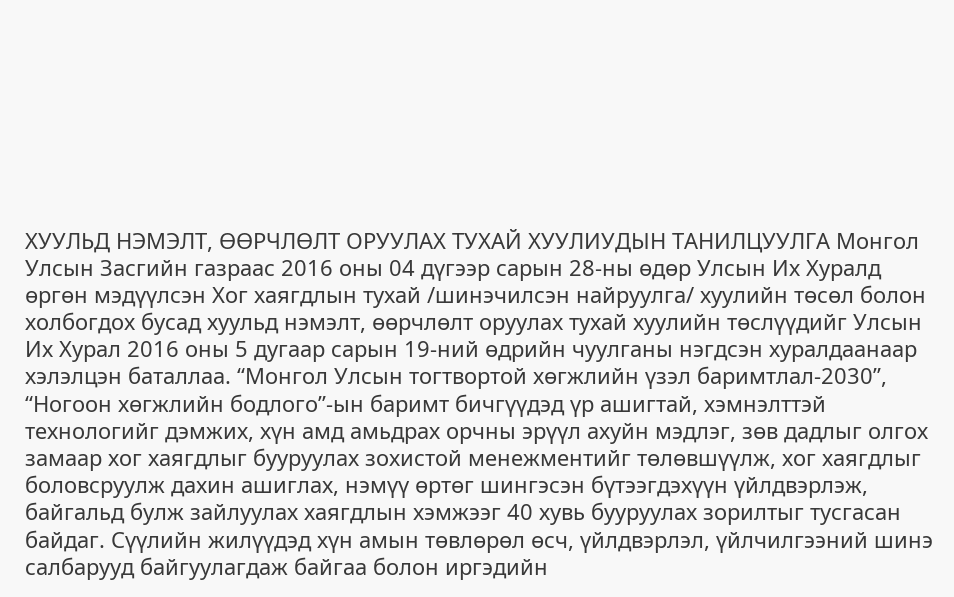ХУУЛЬД НЭМЭЛТ, ӨӨРЧЛӨЛТ ОРУУЛАХ ТУХАЙ ХУУЛИУДЫН ТАНИЛЦУУЛГА Монгол Улсын Засгийн газраас 2016 оны 04 дүгээр сарын 28-ны өдөр Улсын Их Хуралд өргөн мэдүүлсэн Хог хаягдлын тухай /шинэчилсэн найруулга/ хуулийн төсөл болон холбогдох бусад хуульд нэмэлт, өөрчлөлт оруулах тухай хуулийн төслүүдийг Улсын Их Хурал 2016 оны 5 дугаар сарын 19-ний өдрийн чуулганы нэгдсэн хуралдаанаар хэлэлцэн баталлаа. “Монгол Улсын тогтвортой хөгжлийн үзэл баримтлал-2030”, “Ногоон хөгжлийн бодлого”-ын баримт бичгүүдэд үр ашигтай, хэмнэлттэй технологийг дэмжих, хүн амд амьдрах орчны эрүүл ахуйн мэдлэг, зөв дадлыг олгох замаар хог хаягдлыг бууруулах зохистой менежментийг төлөвшүүлж, хог хаягдлыг боловсруулж дахин ашиглах, нэмүү өртөг шингэсэн бүтээгдэхүүн үйлдвэрлэж, байгальд булж зайлуулах хаягдлын хэмжээг 40 хувь бууруулах зорилтыг тусгасан байдаг. Сүүлийн жилүүдэд хүн амын төвлөрөл өсч, үйлдвэрлэл, үйлчилгээний шинэ салбарууд байгуулагдаж байгаа болон иргэдийн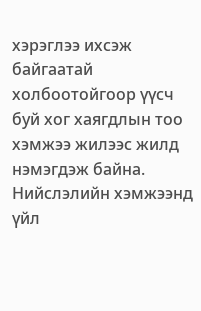хэрэглээ ихсэж байгаатай холбоотойгоор үүсч буй хог хаягдлын тоо хэмжээ жилээс жилд нэмэгдэж байна. Нийслэлийн хэмжээнд үйл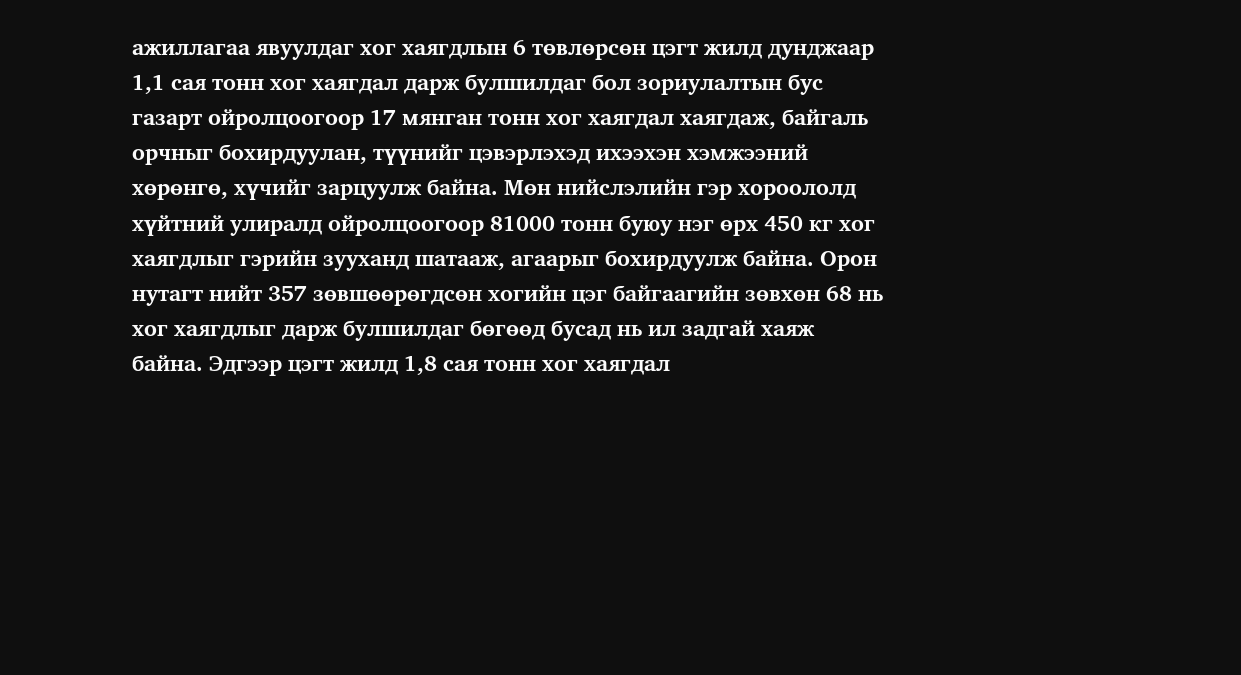ажиллагаа явуулдаг хог хаягдлын 6 төвлөрсөн цэгт жилд дунджаар 1,1 сая тонн хог хаягдал дарж булшилдаг бол зориулалтын бус газарт ойролцоогоор 17 мянган тонн хог хаягдал хаягдаж, байгаль орчныг бохирдуулан, түүнийг цэвэрлэхэд ихээхэн хэмжээний хөрөнгө, хүчийг зарцуулж байна. Мөн нийслэлийн гэр хороололд хүйтний улиралд ойролцоогоор 81000 тонн буюу нэг өрх 450 кг хог хаягдлыг гэрийн зууханд шатааж, агаарыг бохирдуулж байна. Орон нутагт нийт 357 зөвшөөрөгдсөн хогийн цэг байгаагийн зөвхөн 68 нь хог хаягдлыг дарж булшилдаг бөгөөд бусад нь ил задгай хаяж байна. Эдгээр цэгт жилд 1,8 сая тонн хог хаягдал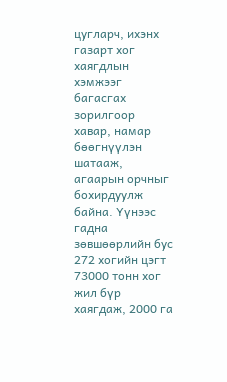цугларч, ихэнх газарт хог хаягдлын хэмжээг багасгах зорилгоор хавар, намар бөөгнүүлэн шатааж, агаарын орчныг бохирдуулж байна. Үүнээс гадна зөвшөөрлийн бус 272 хогийн цэгт 73000 тонн хог жил бүр хаягдаж, 2000 га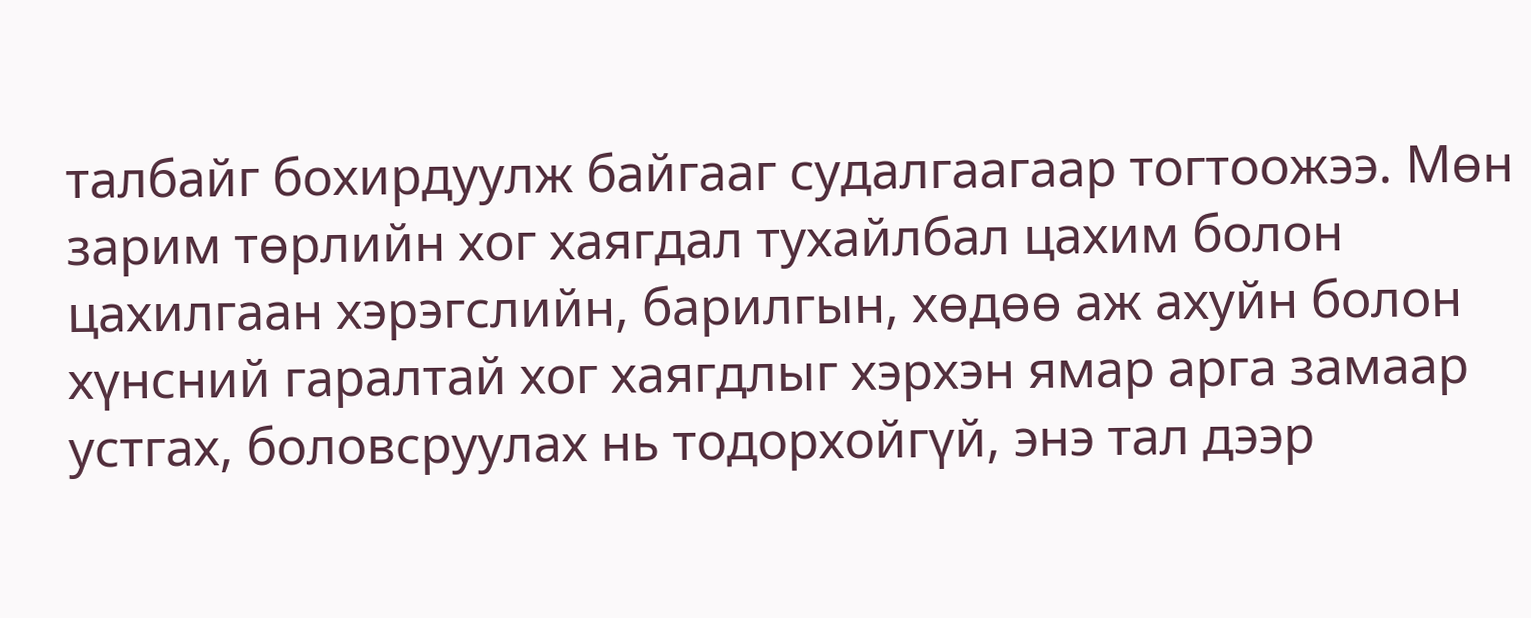талбайг бохирдуулж байгааг судалгаагаар тогтоожээ. Мөн зарим төрлийн хог хаягдал тухайлбал цахим болон цахилгаан хэрэгслийн, барилгын, хөдөө аж ахуйн болон хүнсний гаралтай хог хаягдлыг хэрхэн ямар арга замаар устгах, боловсруулах нь тодорхойгүй, энэ тал дээр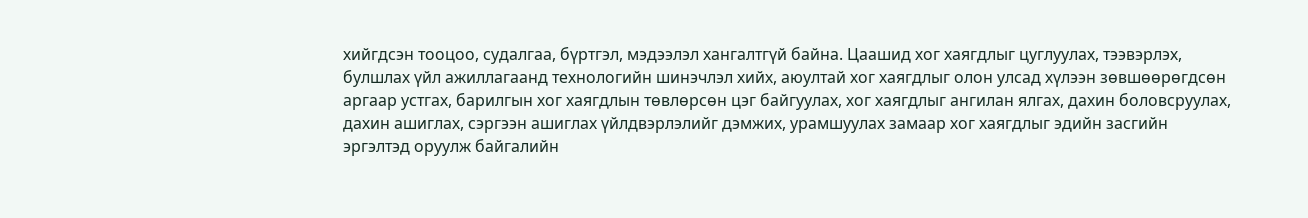хийгдсэн тооцоо, судалгаа, бүртгэл, мэдээлэл хангалтгүй байна. Цаашид хог хаягдлыг цуглуулах, тээвэрлэх, булшлах үйл ажиллагаанд технологийн шинэчлэл хийх, аюултай хог хаягдлыг олон улсад хүлээн зөвшөөрөгдсөн аргаар устгах, барилгын хог хаягдлын төвлөрсөн цэг байгуулах, хог хаягдлыг ангилан ялгах, дахин боловсруулах, дахин ашиглах, сэргээн ашиглах үйлдвэрлэлийг дэмжих, урамшуулах замаар хог хаягдлыг эдийн засгийн эргэлтэд оруулж байгалийн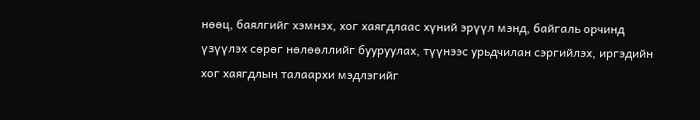нөөц, баялгийг хэмнэх, хог хаягдлаас хүний эрүүл мэнд, байгаль орчинд үзүүлэх сөрөг нөлөөллийг бууруулах, түүнээс урьдчилан сэргийлэх, иргэдийн хог хаягдлын талаархи мэдлэгийг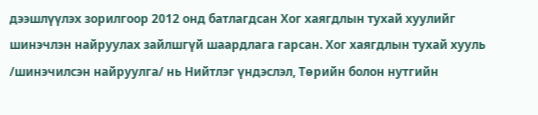дээшлүүлэх зорилгоор 2012 онд батлагдсан Хог хаягдлын тухай хуулийг шинэчлэн найруулах зайлшгүй шаардлага гарсан. Хог хаягдлын тухай хууль /шинэчилсэн найруулга/ нь Нийтлэг үндэслэл, Төрийн болон нутгийн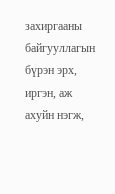захиргааны байгууллагын бүрэн эрх, иргэн, аж ахуйн нэгж,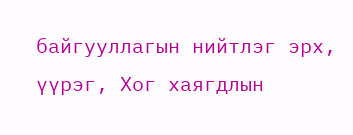байгууллагын нийтлэг эрх, үүрэг, Хог хаягдлын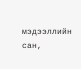мэдээллийн сан,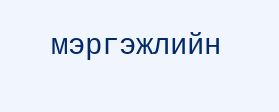мэргэжлийн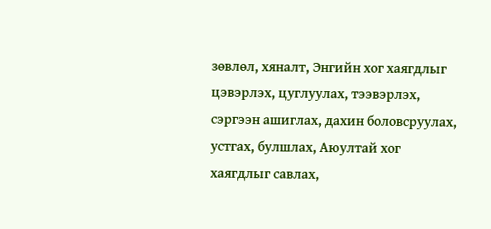зөвлөл, хяналт, Энгийн хог хаягдлыг цэвэрлэх, цуглуулах, тээвэрлэх, сэргээн ашиглах, дахин боловсруулах, устгах, булшлах, Аюултай хог хаягдлыг савлах,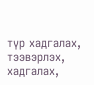түр хадгалах, тээвэрлэх, хадгалах,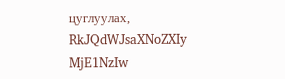цуглуулах,
RkJQdWJsaXNoZXIy MjE1NzIw